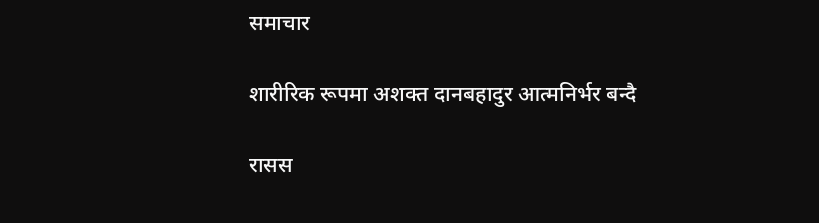समाचार

शारीरिक रूपमा अशक्त दानबहादुर आत्मनिर्भर बन्दै

रासस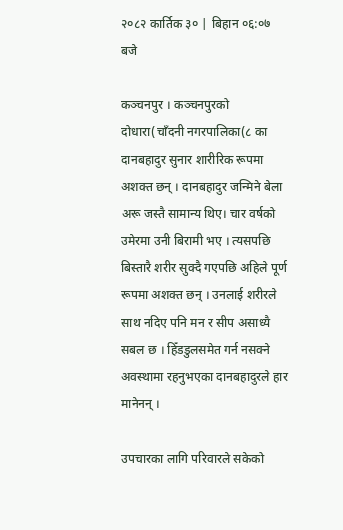२०८२ कार्तिक ३० | बिहान ०६:०७ बजे

कञ्चनपुर । कञ्चनपुरको दोधारा(चाँदनी नगरपालिका(८ का दानबहादुर सुनार शारीरिक रूपमा अशक्त छन् । दानबहादुर जन्मिने बेला अरू जस्तै सामान्य थिए। चार वर्षको उमेरमा उनी बिरामी भए । त्यसपछि बिस्तारै शरीर सुक्दै गएपछि अहिले पूर्ण रूपमा अशक्त छन् । उनलाई शरीरले साथ नदिए पनि मन र सीप असाध्यै सबल छ । हिँडडुलसमेत गर्न नसक्ने अवस्थामा रहनुभएका दानबहादुरले हार मानेनन् ।

उपचारका लागि परिवारले सकेको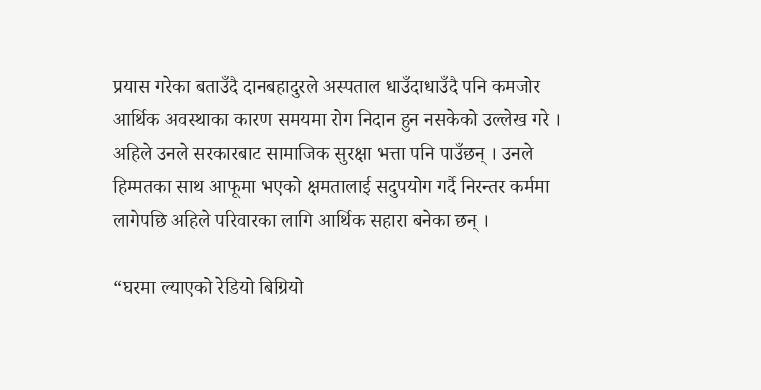प्रयास गरेका बताउँदै दानबहादुरले अस्पताल धाउँदाधाउँदै पनि कमजोर आर्थिक अवस्थाका कारण समयमा रोग निदान हुन नसकेको उल्लेख गरे । अहिले उनले सरकारबाट सामाजिक सुरक्षा भत्ता पनि पाउँछन् । उनले हिम्मतका साथ आफूमा भएको क्षमतालाई सदुपयोग गर्दै निरन्तर कर्ममा लागेपछि अहिले परिवारका लागि आर्थिक सहारा बनेका छन् ।

“घरमा ल्याएको रेडियो बिग्रियो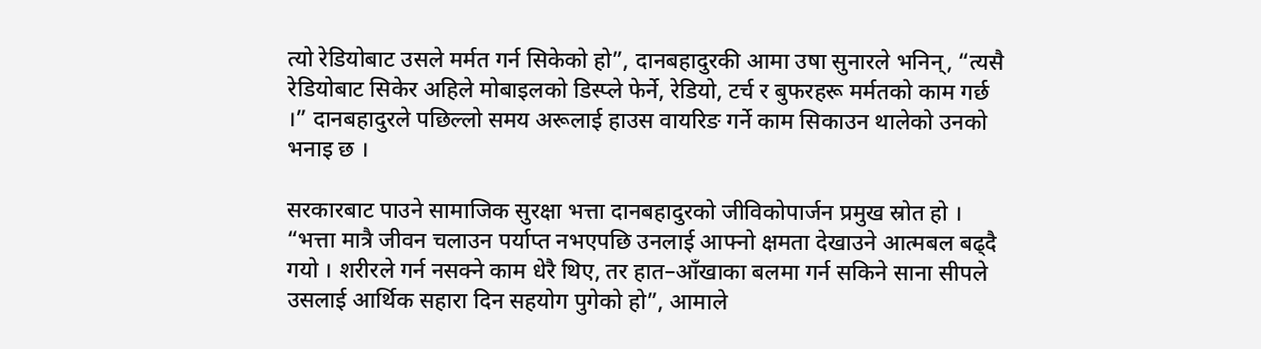त्यो रेडियोबाट उसले मर्मत गर्न सिकेको हो”, दानबहादुरकी आमा उषा सुनारले भनिन्, “त्यसै रेडियोबाट सिकेर अहिले मोबाइलको डिस्प्ले फेर्ने, रेडियो, टर्च र बुफरहरू मर्मतको काम गर्छ ।” दानबहादुरले पछिल्लो समय अरूलाई हाउस वायरिङ गर्ने काम सिकाउन थालेको उनको भनाइ छ ।

सरकारबाट पाउने सामाजिक सुरक्षा भत्ता दानबहादुरको जीविकोपार्जन प्रमुख स्रोत हो । “भत्ता मात्रै जीवन चलाउन पर्याप्त नभएपछि उनलाई आफ्नो क्षमता देखाउने आत्मबल बढ्दै गयो । शरीरले गर्न नसक्ने काम धेरै थिए, तर हात–आँखाका बलमा गर्न सकिने साना सीपले उसलाई आर्थिक सहारा दिन सहयोग पुगेको हो”, आमाले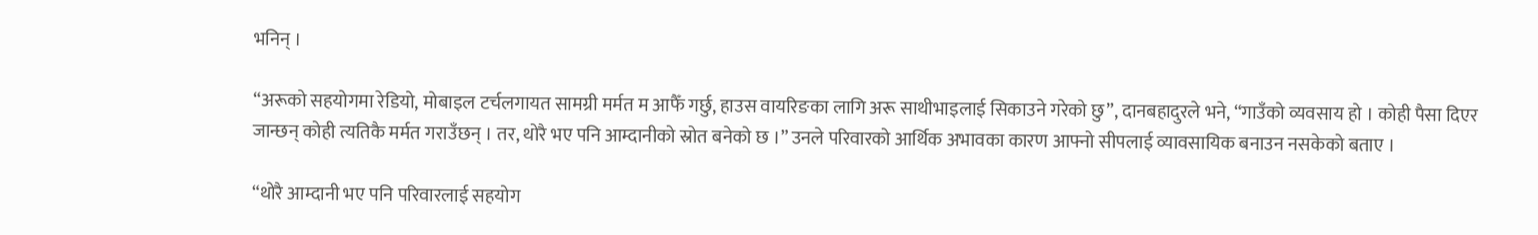भनिन् ।

“अरूको सहयोगमा रेडियो, मोबाइल टर्चलगायत सामग्री मर्मत म आफैँ गर्छु, हाउस वायरिङका लागि अरू साथीभाइलाई सिकाउने गरेको छु”, दानबहादुरले भने, “गाउँको व्यवसाय हो । कोही पैसा दिएर जान्छन् कोही त्यतिकै मर्मत गराउँछन् । तर, थोरै भए पनि आम्दानीको स्रोत बनेको छ ।” उनले परिवारको आर्थिक अभावका कारण आफ्नो सीपलाई व्यावसायिक बनाउन नसकेको बताए ।

“थोरै आम्दानी भए पनि परिवारलाई सहयोग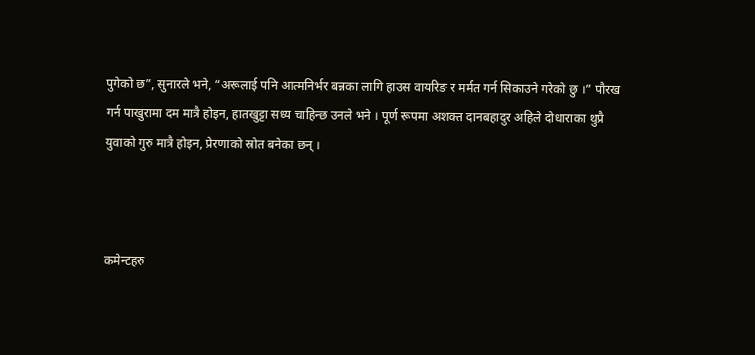पुगेको छ”, सुनारले भने, “अरूलाई पनि आत्मनिर्भर बन्नका लागि हाउस वायरिङ र मर्मत गर्न सिकाउने गरेको छु ।” पौरख गर्न पाखुरामा दम मात्रै होइन, हातखुट्टा सध्य चाहिन्छ उनले भने । पूर्ण रूपमा अशक्त दानबहादुर अहिले दोधाराका थुप्रै युवाको गुरु मात्रै होइन, प्रेरणाको स्रोत बनेका छन् ।



कमेन्टहरु